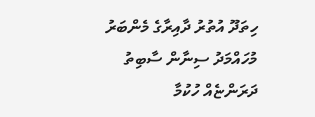ހިތަދޫ އުތުރު ދާއިރާގެ މެންބަރު މުހައްމަދު ސިނާން ސާބިތު ދަރަންޏެއް ހުކުމާ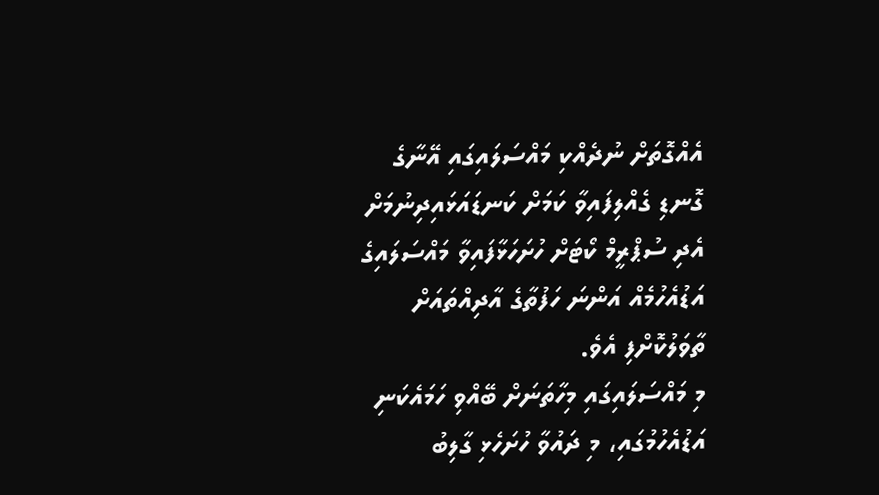އެއްގޮތަށް ނުދެއްކި މައްސަލައިގައި އޭނާގެ ގޮނޑި ގެއްލިފައިވާ ކަމަށް ކަނޑައަޅައިދިނުމަށް އެދި ސުޕްރީމް ކޯޓަށް ހުށަހަޅާފައިވާ މައްސަލައިގެ އަޑުއެހުމެއް އަންނަ ހަފުތާގެ އާދިއްތައަށް ތާވަލުކޮށްފި އެވެ.
މި މައްސަލައިގައި މިހާތަނަށް ބޭއްވި ހަމައެކަނި އަޑުއެހުމުގައި، މި ދައުވާ ހުށަހެޅި ގާލިބު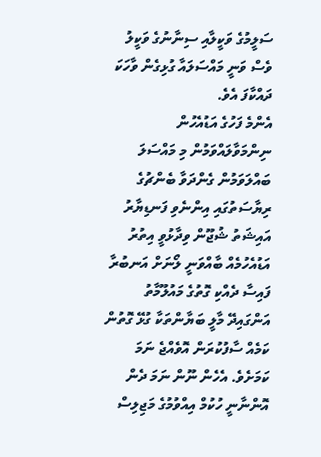ސަލީމުގެ ވަކީލާއި ސިނާނުގެ ވަކީލު ވެސް ވަނީ މައްސަލައާ ގުޅިގެން ވާހަކަ ދައްކާފަ އެވެ.
އެންމެ ފަހުގެ އަޑުއެހުން ނިންމަވާލައްވަމުން މި މައްސަލަ ބައްލަވަމުން ގެންދަވާ ބެންޗުގެ ރިޔާސަތުގައި އިންނެވި ފަނޑިޔާރު އައިޝަތު ޝުޖޫން ވިދާޅުވީ އިތުރު އަޑުއެހުމެއް ބާއްވަނީ ލޯނަށް އަނބުރާ ފައިސާ ދެއްކި ގޮތުގެ މައުލޫމާތު އަންގައިދޭ މާލީ ބަޔާންތަކާ ގުޅޭ ގޮތުން ކަމެއް ސާފުކުރަން އޮވެއްޖެ ނަމަ ކަމަށެވެ. އެހެން ނޫން ނަމަ ދެން އޮންނާނީ ހުކުމް އިއްވުމުގެ މަޖިލިސް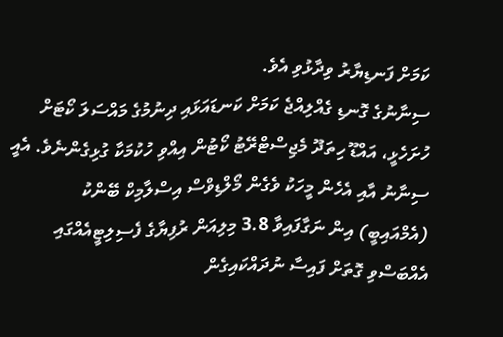ކަމަށް ފަނޑިޔާރު ވިދާޅުވި އެވެ.
ސިނާނުގެ ގޮނޑި ގެއްލިއްޖެ ކަމަށް ކަނޑައަޅައި ދިނުމުގެ މައްސަލަ ކޯޓަށް ހުށަހެޅީ، އައްޑޫ ހިތަދޫ މެޖިސްޓްރޭޓު ކޯޓުން އިއްވި ހުކުމަކާ ގުޅިގެންނެވެ. އެއީ ސިނާނު އާއި އެހެން މީހަކު ވެގެން މޯލްޑިވްސް އިސްލާމިކް ބޭންކު (އެމްއައިބީ) އިން ނަގާފައިވާ 3.8 މިލިއަން ރުފިޔާގެ ފެސިލިޓީއެއްގައި އެއްބަސްވި ގޮތަށް ފައިސާ ނުދައްކައިގެން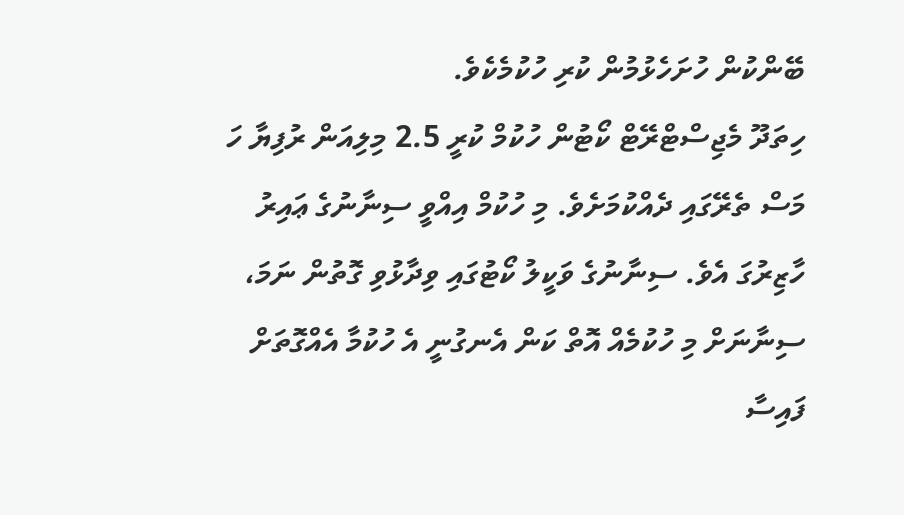ބޭންކުން ހުށަހެޅުމުން ކުރި ހުކުމެކެވެ.
ހިތަދޫ މެޖިސްޓްރޭޓް ކޯޓުން ހުކުމް ކުރީ 2.5 މިލިއަން ރުފިޔާ ހަ މަސް ތެރޭގައި ދެއްކުމަށެވެ. މި ހުކުމް އިއްވީ ސިނާނުގެ ޢައިރު ހާޒިރުގަ އެވެ. ސިނާނުގެ ވަކީލު ކޯޓުގައި ވިދާޅުވި ގޮތުން ނަމަ، ސިނާނަށް މި ހުކުމެއް އޮތް ކަން އެނގުނީ އެ ހުކުމާ އެއްގޮތަށް ފައިސާ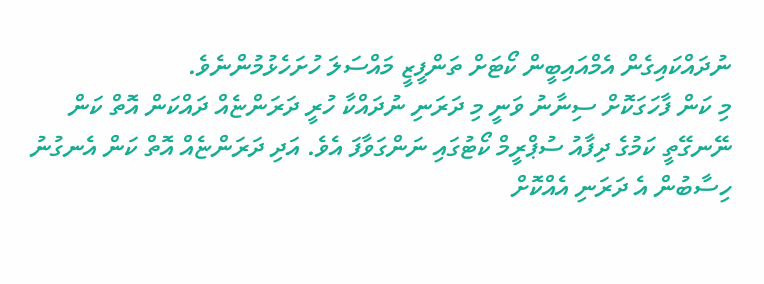ނުދައްކައިގެން އެމްއައިބީން ކޯޓަށް ތަންފީޒީ މައްސަލަ ހުށަހެޅުމުންނެވެ.
މި ކަން ފާހަގަކޮށް ސިނާނު ވަނީ މި ދަރަނި ނުދައްކާ ހުރީ ދަރަންޏެއް ދައްކަން އޮތް ކަން ނޭނގޭތީ ކަމުގެ ދިފާއު ސުޕްރީމް ކޯޓުގައި ނަންގަވާފަ އެވެ. އަދި ދަރަންޏެއް އޮތް ކަން އެނގުނު ހިސާބުން އެ ދަރަނި އެއްކޮށް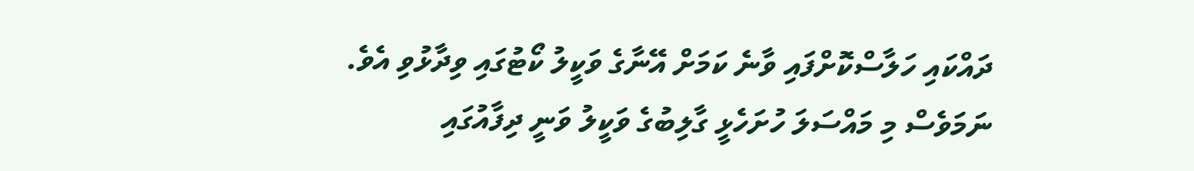ދައްކައި ހަލާސްކޮށްފައި ވާނެ ކަމަށް އޭނާގެ ވަކީލު ކޯޓުގައި ވިދާޅުވި އެވެ.
ނަމަވެސް މި މައްސަލަ ހުށަހެޅީ ގާލިބުގެ ވަކީލު ވަނީ ދިފާއުގައި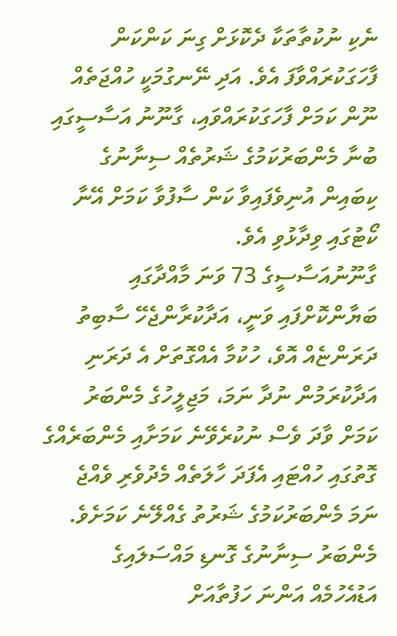ނެކި ނުކުތާތަކާ ދެކޮޅަށް ގިނަ ކަންކަން ފާހަގަކުރައްވާފަ އެވެ. އަދި ނޭނގުމަކީ ހުއްޖަތެއް ނޫން ކަމަށް ފާހަގަކުރައްވައި، ގާނޫނު އަސާސީގައި ބުނާ މެންބަރުކަމުގެ ޝަރުތެއް ސިނާނުގެ ކިބައިން އުނިވެފައިވާ ކަން ސާފުވާ ކަމަށް އޭނާ ކޯޓުގައި ވިދާޅުވި އެވެ.
ގާނޫނުއަސާސީގެ 73 ވަނަ މާއްދާގައި ބަޔާންކޮށްފައި ވަނީ، އަދާކުރާންޖެހޭ ސާބިތު ދަރަންޏެއް އޮވެ، ހުކުމާ އެއްގޮތަށް އެ ދަރަނި އަދާކުރަމުން ނުދާ ނަމަ، މަޖިލީހުގެ މެންބަރު ކަމަށް ވާދަ ވެސް ނުކުރެވޭނެ ކަމަށާއި މެންބަރެއްގެ ގޮތުގައި ހުއްޓައި އެފަދަ ހާލަތެއް މެދުވެރި ވެއްޖެ ނަމަ މެންބަރުކަމުގެ ޝަރުތު ގެއްލޭނެ ކަމަށެވެ.
މެންބަރު ސިނާނުގެ ގޮނޑި މައްސަލައިގެ އަޑުއެހުމެއް އަންނަ ހަފުތާއަށް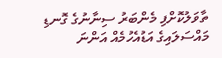ތާވަލުކޮށްފި މެންބަރު ސިނާނުގެ ގޮނޑި މައްސަލައިގެ އަޑުއެހުމެއް އަންނަ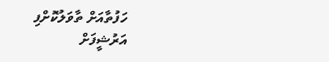ހަފުތާއަށް ތާވަލުކޮށްފި
އަރުޝީފަށް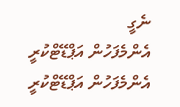ނެގީ
އެންމެފަހުން އަޕްޑޭޓްކުރީ
އެންމެފަހުން އަޕްޑޭޓްކުރީ